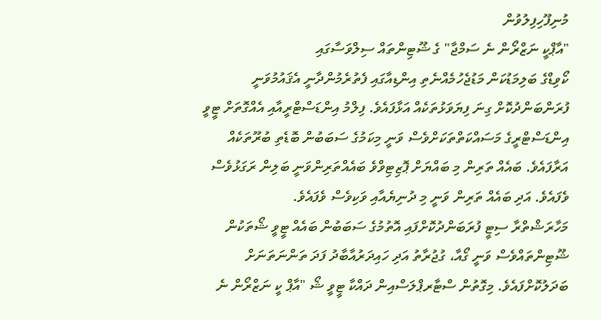މުނިފޫހިފިލުވުން
"އާޕްކީ ނަޒްރޯން ނެ ސަމްޖާ" ގެ ޝޫޓިންތައް ސިލްވަސާގައި
ކޯވިޑްގެ ބަލިމަޑުކަން މަޑުޖެހުމެއްނެތި އިންޑިއާގައި ފެތުރެމުންދާނީ އެޤައުމުވަނީ ފުރަންބަންދުކޮށް ގިނަ ފިޔަވަޅުތަކެއް އަޅާފައެވެ. ފިލްމު އިންޑަސްޓްރީއާއި އެއްގޮތަށް ޓީވީ އިންޑަސްޓްރީގެ މަސައްކަތްތަކަށްވެސް ވަނީ މިކަމުގެ ސަބަބުން ބޮޑެތި ބުރޫތަކެއް އަރާފައެވެ. ބައެއް ތަރިން މި ބައްޔަށް ޕޮޒިޓިވްވެ ބައެއްތަރިންވަނީ ބަލިން ރަގަޅުވެސް ވެފައެވެ. އަދި ބައެއް ތަރިން ވަނީ މި ދުނިޔެއާއި ވަކިވެސް ވެފައެވެ.
މަހާރަޝްތްރާ ސިޓީ ފުރަބަންދުކޮށްފައި އޮތުމުގެ ސަބަބުން ބައެއް ޓީވީ ޝޯތަކުން ޝޫޓިންތައްވެސް ވަނީ ގޯއާ، ގުޖުރާތު އަދި ހައިދަރުއާބާދު ފަދަ ތަންނަތަނަށް ބަދަލުކޮށްފައެވެ. މިގޮތުން ސްޓާރޕްލަސްއިން ދައްކާ ޓީވީ ޝޯ "އާޕް ކީ ނަޒްރޯން ނެ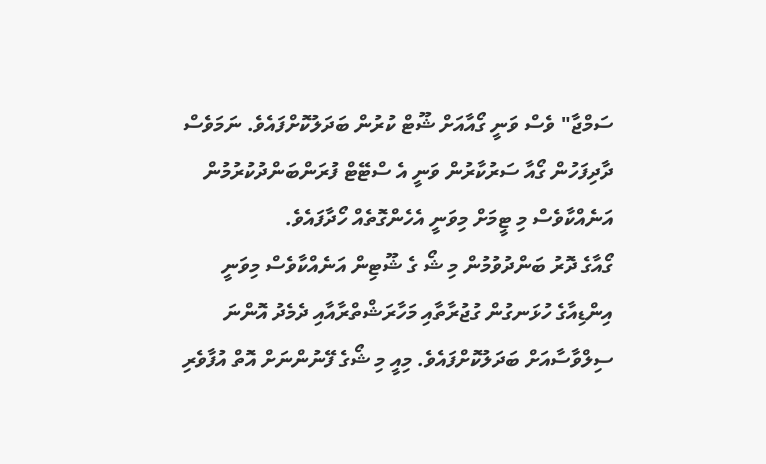ސަމްޖާ" ވެސް ވަނީ ގޯއާއަށް ޝޫޓް ކުރުން ބަދަލުކޮށްފައެވެ. ނަމަވެސް ދާދިފަހުން ގޯއާ ސަރުކާރުން ވަނީ އެ ސްޓޭޓް ފުރަންބަންދުކުރުމުން އަނެއްކާވެސް މި ޓީމަށް މިވަނީ އެހެންގޮތެއް ހޯދާފައެވެ.
ގޯއާގެ ދޮރު ބަންދުވުމުން މި ޝޯ ގެ ޝޫޓިން އަނެއްކާވެސް މިވަނީ އިންޑިއާގެ ހުޅަނގުން ގުޖުރާތާއި މަހާރަޝްތްރާއާއި ދެމެދު އޮންނަ ސިލްވާސާއަށް ބަދަލުކޮށްފައެވެ. މިއީ މި ޝޯގެ ފޭނުންނަށް އޮތް އުފާވެރި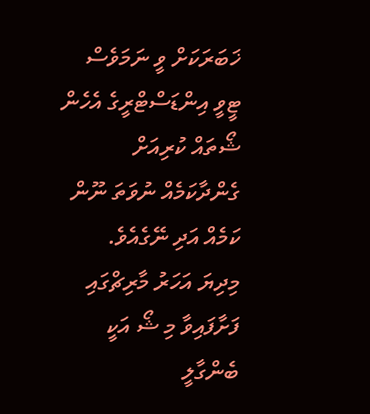ޚަބަރަކަށް ވީ ނަމަވެސް ޓީވީ އިންޑަސްޓްރީގެ އެހެން ޝޯތައް ކުރިއަށް ގެންދާކަމެއް ނުވަތަ ނޫން ކަމެއް އަދި ނޭގެއެވެ.
މިދިޔަ އަހަރު މާރިޗްގައި ފަށާފައިވާ މި ޝޯ އަކީ ބެންގާލީ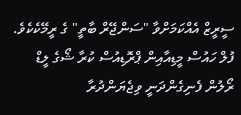ސީރީޒް އެއްކަމަށްވާ "ސަންޖޭރް ބާތީ" ގެ ރީމޭކެކެވެ. ފުލް ހައުސް މީޑިއާއިން ޕްރޮޑިއުސް ކުރާ ޝޯގެ ލީޑް ރޯލުން ފެނިގެންދަނީ ވިޖެޔަންދުރާ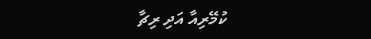ކުމޭރިއާ އަދި ރިޗާ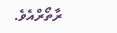ރާތޯރްއެވެ.